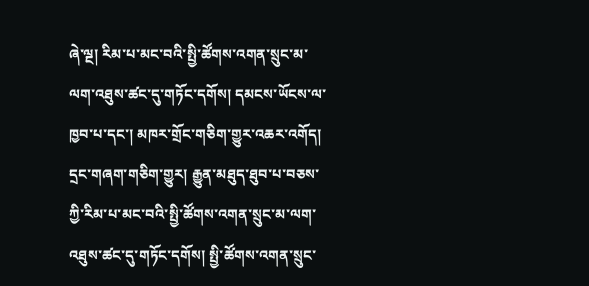ཞེ་ལྔ། རིམ་པ་མང་བའི་སྤྱི་ཚོགས་འགན་སྲུང་མ་ལག་འཐུས་ཚང་དུ་གཏོང་དགོས། དམངས་ཡོངས་ལ་ཁྱབ་པ་དང་། མཁར་གྲོང་གཅིག་གྱུར་འཆར་འགོད། དྲང་གཞག་གཅིག་གྱུར། རྒྱུན་མཐུད་ཐུབ་པ་བཅས་ཀྱི་རིམ་པ་མང་བའི་སྤྱི་ཚོགས་འགན་སྲུང་མ་ལག་འཐུས་ཚང་དུ་གཏོང་དགོས། སྤྱི་ཚོགས་འགན་སྲུང་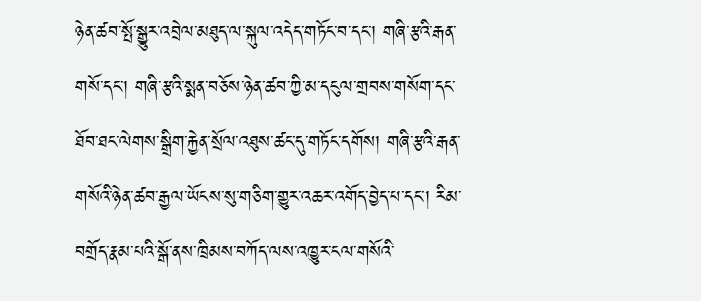ཉེན་ཚབ་སྤོ་སྒྱུར་འབྲེལ་མཐུད་ལ་སྐུལ་འདེད་གཏོང་བ་དང་། གཞི་རྩའི་རྒན་གསོ་དང་། གཞི་རྩའི་སྨན་བཅོས་ཉེན་ཚབ་ཀྱི་མ་དངུལ་གྲབས་གསོག་དང་ཐོབ་ཐང་ལེགས་སྒྲིག་རྐྱེན་སྲོལ་འཐུས་ཚང་དུ་གཏོང་དགོས། གཞི་རྩའི་རྒན་གསོའི་ཉེན་ཚབ་རྒྱལ་ཡོངས་སུ་གཅིག་གྱུར་འཆར་འགོད་བྱེད་པ་དང་། རིམ་བགྲོད་རྣམ་པའི་སྒོ་ནས་ཁྲིམས་བཀོད་ལས་འཁྱུར་ངལ་གསོའི་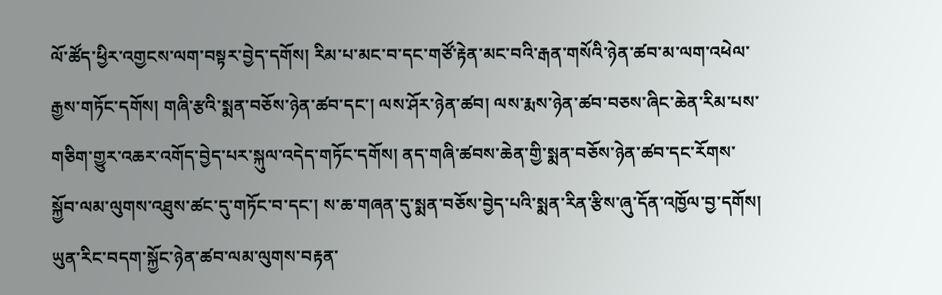ལོ་ཚོད་ཕྱིར་འགྱངས་ལག་བསྟར་བྱེད་དགོས། རིམ་པ་མང་བ་དང་གཙོ་རྟེན་མང་བའི་རྒན་གསོའི་ཉེན་ཚབ་མ་ལག་འཕེལ་རྒྱས་གཏོང་དགོས། གཞི་རྩའི་སྨན་བཅོས་ཉེན་ཚབ་དང་། ལས་ཤོར་ཉེན་ཚབ། ལས་རྨས་ཉེན་ཚབ་བཅས་ཞིང་ཆེན་རིམ་པས་གཅིག་གྱུར་འཆར་འགོད་བྱེད་པར་སྐུལ་འདེད་གཏོང་དགོས། ནད་གཞི་ཚབས་ཆེན་གྱི་སྨན་བཅོས་ཉེན་ཚབ་དང་རོགས་སྐྱོབ་ལམ་ལུགས་འཐུས་ཚང་དུ་གཏོང་བ་དང་། ས་ཆ་གཞན་དུ་སྨན་བཅོས་བྱེད་པའི་སྨན་རིན་རྩིས་ཞུ་དོན་འཁྱོལ་བྱ་དགོས། ཡུན་རིང་བདག་སྐྱོང་ཉེན་ཚབ་ལམ་ལུགས་བརྟན་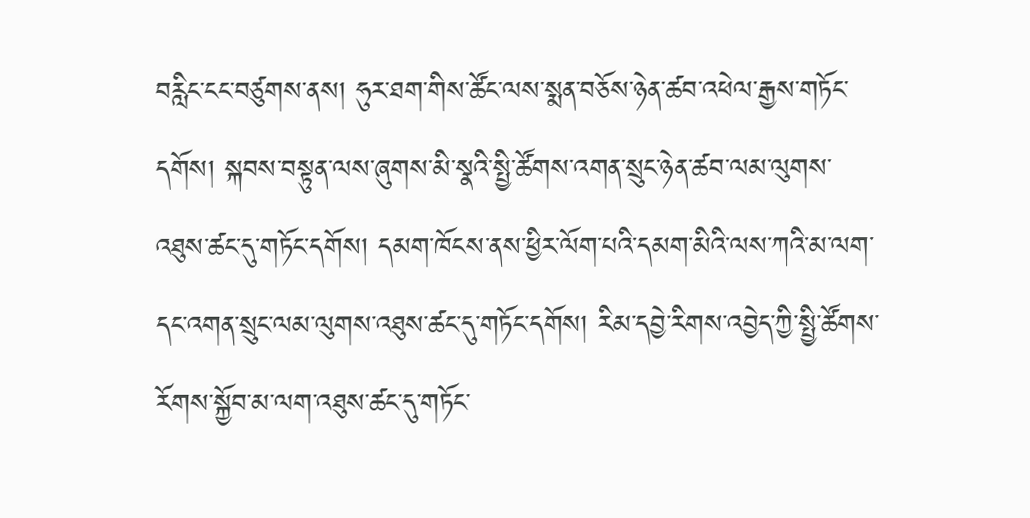བརླིང་ངང་བཙུགས་ནས། ཧུར་ཐག་གིས་ཚོང་ལས་སྨན་བཅོས་ཉེན་ཚབ་འཕེལ་རྒྱས་གཏོང་དགོས། སྐབས་བསྟུན་ལས་ཞུགས་མི་སྣའི་སྤྱི་ཚོགས་འགན་སྲུང་ཉེན་ཚབ་ལམ་ལུགས་འཐུས་ཚང་དུ་གཏོང་དགོས། དམག་ཁོངས་ནས་ཕྱིར་ལོག་པའི་དམག་མིའི་ལས་ཀའི་མ་ལག་དང་འགན་སྲུང་ལམ་ལུགས་འཐུས་ཚང་དུ་གཏོང་དགོས། རིམ་དབྱེ་རིགས་འབྱེད་ཀྱི་སྤྱི་ཚོགས་རོགས་སྐྱོབ་མ་ལག་འཐུས་ཚང་དུ་གཏོང་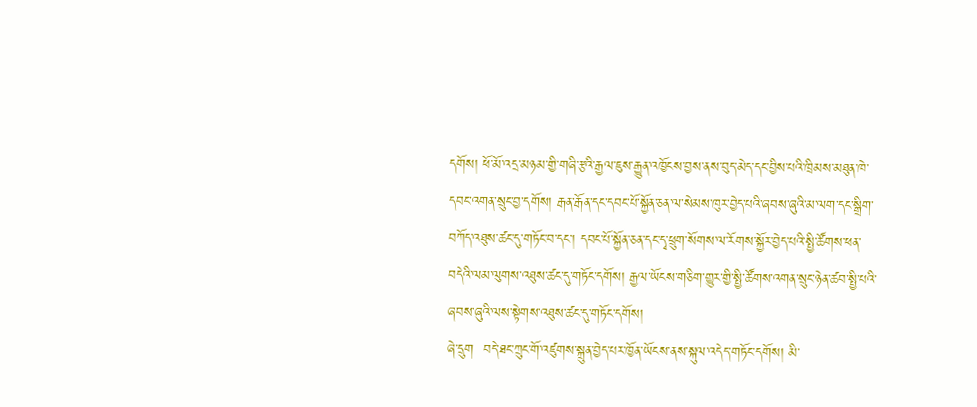དགོས། ཕོ་མོ་འདྲ་མཉམ་གྱི་གཞི་རྩའི་རྒྱལ་ཇུས་རྒྱུན་འཁྱོངས་བྱས་ནས་བུད་མེད་དང་བྱིས་པའི་ཁྲིམས་མཐུན་ཁེ་དབང་འགན་སྲུང་བྱ་དགོས། རྒན་རྒོན་དང་དབང་པོ་སྐྱོན་ཅན་ལ་སེམས་ཁུར་བྱེད་པའི་ཞབས་ཞུའི་མ་ལག་དང་སྒྲིག་བཀོད་འཐུས་ཚང་དུ་གཏོང་བ་དང་། དབང་པོ་སྐྱོན་ཅན་དང་དྭ་ཕྲུག་སོགས་ལ་རོགས་སྐྱོར་བྱེད་པའི་སྤྱི་ཚོགས་ཕན་བདེའི་ལམ་ལུགས་འཐུས་ཚང་དུ་གཏོང་དགོས། རྒྱལ་ཡོངས་གཅིག་གྱུར་གྱི་སྤྱི་ཚོགས་འགན་སྲུང་ཉེན་ཚབ་སྤྱི་པའི་ཞབས་ཞུའི་ལས་སྟེགས་འཐུས་ཚང་དུ་གཏོང་དགོས།
ཞེ་དྲུག  བདེ་ཐང་ཀྲུང་གོ་འཛུགས་སྐྲུན་བྱེད་པར་ཁྱོན་ཡོངས་ནས་སྐུལ་འདེད་གཏོང་དགོས། མི་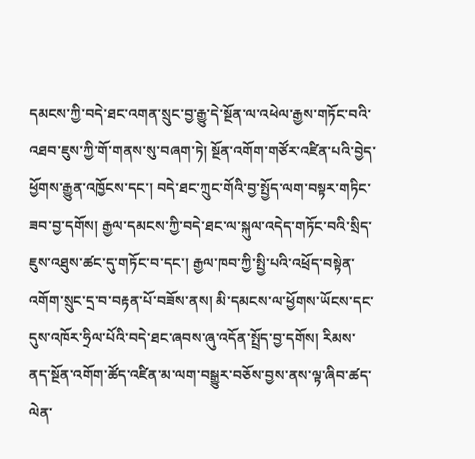དམངས་ཀྱི་བདེ་ཐང་འགན་སྲུང་བྱ་རྒྱུ་དེ་སྔོན་ལ་འཕེལ་རྒྱས་གཏོང་བའི་འཐབ་ཇུས་ཀྱི་གོ་གནས་སུ་བཞག་ཏེ། སྔོན་འགོག་གཙོར་འཛིན་པའི་བྱེད་ཕྱོགས་རྒྱུན་འཁྱོངས་དང་། བདེ་ཐང་ཀྲུང་གོའི་བྱ་སྤྱོད་ལག་བསྟར་གཏིང་ཟབ་བྱ་དགོས། རྒྱལ་དམངས་ཀྱི་བདེ་ཐང་ལ་སྐུལ་འདེད་གཏོང་བའི་སྲིད་ཇུས་འཐུས་ཚང་དུ་གཏོང་བ་དང་། རྒྱལ་ཁབ་ཀྱི་སྤྱི་པའི་འཕྲོད་བསྟེན་འགོག་སྲུང་དྲ་བ་བརྟན་པོ་བཟོས་ནས། མི་དམངས་ལ་ཕྱོགས་ཡོངས་དང་དུས་འཁོར་ཧྲིལ་པོའི་བདེ་ཐང་ཞབས་ཞུ་འདོན་སྤྲོད་བྱ་དགོས། རིམས་ནད་སྔོན་འགོག་ཚོད་འཛིན་མ་ལག་བསྒྱུར་བཅོས་བྱས་ནས་ལྟ་ཞིབ་ཚད་ལེན་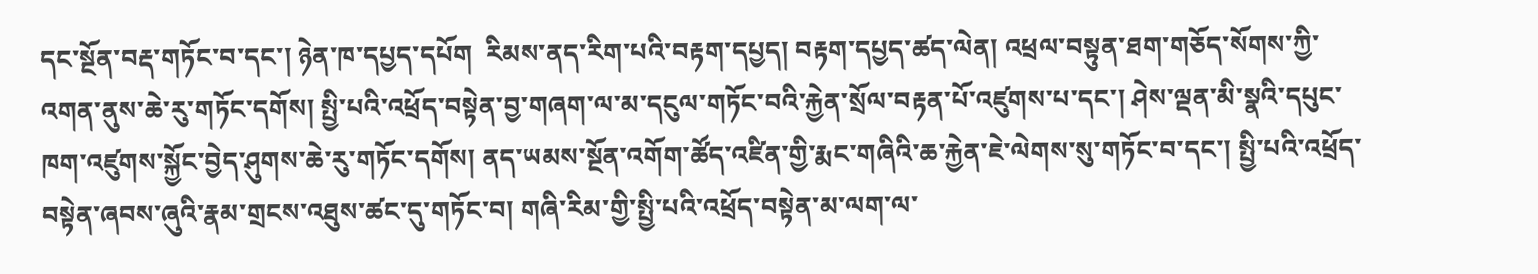དང་སྔོན་བརྡ་གཏོང་བ་དང་། ཉེན་ཁ་དཔྱད་དཔོག  རིམས་ནད་རིག་པའི་བརྟག་དཔྱད། བརྟག་དཔྱད་ཚད་ལེན། འཕྲལ་བསྟུན་ཐག་གཅོད་སོགས་ཀྱི་འགན་ནུས་ཆེ་རུ་གཏོང་དགོས། སྤྱི་པའི་འཕྲོད་བསྟེན་བྱ་གཞག་ལ་མ་དངུལ་གཏོང་བའི་རྐྱེན་སྲོལ་བརྟན་པོ་འཛུགས་པ་དང་། ཤེས་ལྡན་མི་སྣའི་དཔུང་ཁག་འཛུགས་སྐྱོང་བྱེད་ཤུགས་ཆེ་རུ་གཏོང་དགོས། ནད་ཡམས་སྔོན་འགོག་ཚོད་འཛིན་གྱི་རྨང་གཞིའི་ཆ་རྐྱེན་ཇེ་ལེགས་སུ་གཏོང་བ་དང་། སྤྱི་པའི་འཕྲོད་བསྟེན་ཞབས་ཞུའི་རྣམ་གྲངས་འཐུས་ཚང་དུ་གཏོང་བ། གཞི་རིམ་གྱི་སྤྱི་པའི་འཕྲོད་བསྟེན་མ་ལག་ལ་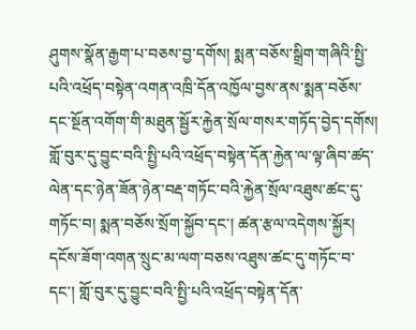ཤུགས་སྣོན་རྒྱག་པ་བཅས་བྱ་དགོས། སྨན་བཅོས་སྒྲིག་གཞིའི་སྤྱི་པའི་འཕྲོད་བསྟེན་འགན་འཁྲི་དོན་འཁྱོལ་བྱས་ནས་སྨན་བཅོས་དང་སྔོན་འགོག་གི་མཐུན་སྦྱོར་རྐྱེན་སྲོལ་གསར་གཏོད་བྱེད་དགོས། གློ་བུར་དུ་བྱུང་བའི་སྤྱི་པའི་འཕྲོད་བསྟེན་དོན་རྐྱེན་ལ་ལྟ་ཞིབ་ཚད་ལེན་དང་ཉེན་ཟོན་ཉེན་བརྡ་གཏོང་བའི་རྐྱེན་སྲོལ་འཐུས་ཚང་དུ་གཏོང་བ། སྨན་བཅོས་སྲོག་སྐྱོབ་དང་། ཚན་རྩལ་འདེགས་སྐྱོར། དངོས་ཟོག་འགན་སྲུང་མ་ལག་བཅས་འཐུས་ཚང་དུ་གཏོང་བ་དང་། གློ་བུར་དུ་བྱུང་བའི་སྤྱི་པའི་འཕྲོད་བསྟེན་དོན་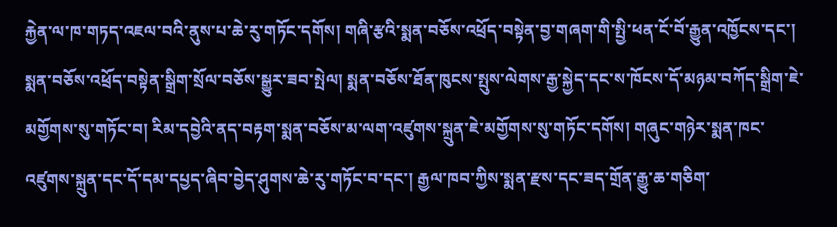རྐྱེན་ལ་ཁ་གཏད་འཇལ་བའི་ནུས་པ་ཆེ་རུ་གཏོང་དགོས། གཞི་རྩའི་སྨན་བཅོས་འཕྲོད་བསྟེན་བྱ་གཞག་གི་སྤྱི་ཕན་ངོ་བོ་རྒྱུན་འཁྱོངས་དང་། སྨན་བཅོས་འཕྲོད་བསྟེན་སྒྲིག་སྲོལ་བཅོས་སྒྱུར་ཟབ་སྤེལ། སྨན་བཅོས་ཐོན་ཁུངས་སྤུས་ལེགས་རྒྱ་སྐྱེད་དང་ས་ཁོངས་དོ་མཉམ་བཀོད་སྒྲིག་ཇེ་མགྱོགས་སུ་གཏོང་བ། རིམ་དབྱེའི་ནད་བརྟག་སྨན་བཅོས་མ་ལག་འཛུགས་སྐྲུན་ཇེ་མགྱོགས་སུ་གཏོང་དགོས། གཞུང་གཉེར་སྨན་ཁང་འཛུགས་སྐྲུན་དང་དོ་དམ་དཔྱད་ཞིབ་བྱེད་ཤུགས་ཆེ་རུ་གཏོང་བ་དང་། རྒྱལ་ཁབ་ཀྱིས་སྨན་རྫས་དང་ཟད་གྲོན་རྒྱུ་ཆ་གཅིག་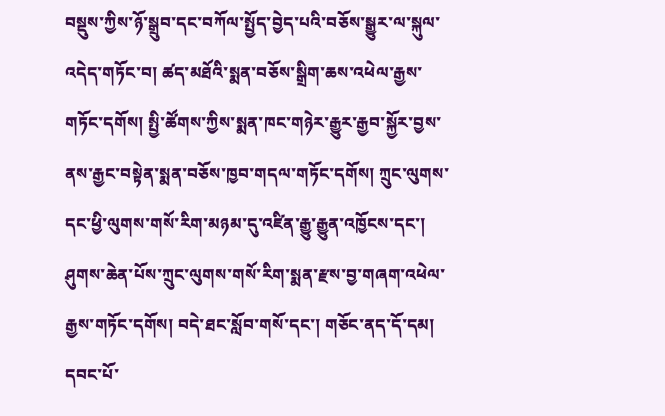བསྡུས་ཀྱིས་ཉོ་སྒྲུབ་དང་བཀོལ་སྤྱོད་བྱེད་པའི་བཅོས་སྒྱུར་ལ་སྐུལ་འདེད་གཏོང་བ། ཚད་མཐོའི་སྨན་བཅོས་སྒྲིག་ཆས་འཕེལ་རྒྱས་གཏོང་དགོས། སྤྱི་ཚོགས་ཀྱིས་སྨན་ཁང་གཉེར་རྒྱུར་རྒྱབ་སྐྱོར་བྱས་ནས་རྒྱང་བསྟེན་སྨན་བཅོས་ཁྱབ་གདལ་གཏོང་དགོས། ཀྲུང་ལུགས་དང་ཕྱི་ལུགས་གསོ་རིག་མཉམ་དུ་འཛིན་རྒྱུ་རྒྱུན་འཁྱོངས་དང་། ཤུགས་ཆེན་པོས་ཀྲུང་ལུགས་གསོ་རིག་སྨན་རྫས་བྱ་གཞག་འཕེལ་རྒྱས་གཏོང་དགོས། བདེ་ཐང་སློབ་གསོ་དང་། གཅོང་ནད་དོ་དམ། དབང་པོ་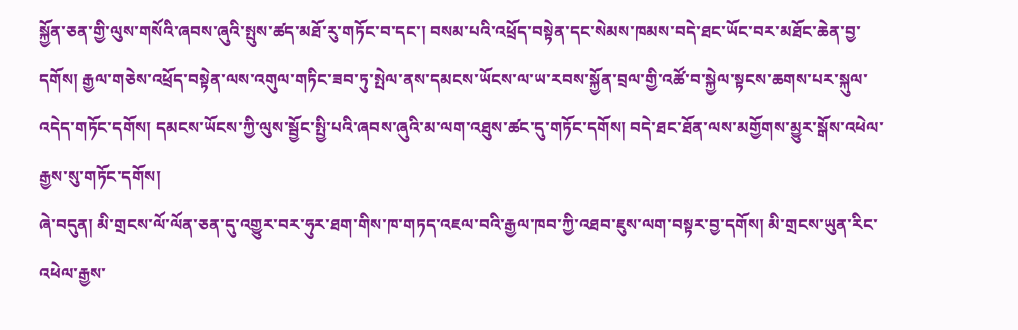སྐྱོན་ཅན་གྱི་ལུས་གསོའི་ཞབས་ཞུའི་སྤུས་ཚད་མཐོ་རུ་གཏོང་བ་དང་། བསམ་པའི་འཕྲོད་བསྟེན་དང་སེམས་ཁམས་བདེ་ཐང་ཡོང་བར་མཐོང་ཆེན་བྱ་དགོས། རྒྱལ་གཅེས་འཕྲོད་བསྟེན་ལས་འགུལ་གཏིང་ཟབ་ཏུ་སྤེལ་ནས་དམངས་ཡོངས་ལ་ཡ་རབས་སྐྱོན་བྲལ་གྱི་འཚོ་བ་སྐྱེལ་སྟངས་ཆགས་པར་སྐུལ་འདེད་གཏོང་དགོས། དམངས་ཡོངས་ཀྱི་ལུས་སྦྱོང་སྤྱི་པའི་ཞབས་ཞུའི་མ་ལག་འཐུས་ཚང་དུ་གཏོང་དགོས། བདེ་ཐང་ཐོན་ལས་མགྱོགས་མྱུར་སྒོས་འཕེལ་རྒྱས་སུ་གཏོང་དགོས།
ཞེ་བདུན། མི་གྲངས་ལོ་ལོན་ཅན་དུ་འགྱུར་བར་ཧུར་ཐག་གིས་ཁ་གཏད་འཇལ་བའི་རྒྱལ་ཁབ་ཀྱི་འཐབ་ཇུས་ལག་བསྟར་བྱ་དགོས། མི་གྲངས་ཡུན་རིང་འཕེལ་རྒྱས་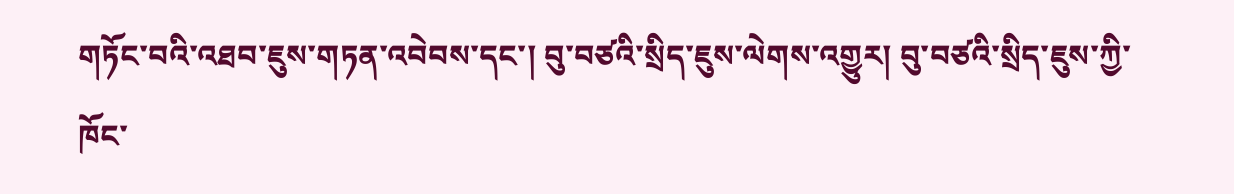གཏོང་བའི་འཐབ་ཇུས་གཏན་འབེབས་དང་། བུ་བཙའི་སྲིད་ཇུས་ལེགས་འགྱུར། བུ་བཙའི་སྲིད་ཇུས་ཀྱི་ཁོང་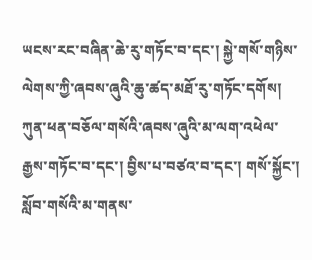ཡངས་རང་བཞིན་ཆེ་རུ་གཏོང་བ་དང་། སྐྱེ་གསོ་གཉིས་ལེགས་ཀྱི་ཞབས་ཞུའི་ཆུ་ཚད་མཐོ་རུ་གཏོང་དགོས། ཀུན་ཕན་བཅོལ་གསོའི་ཞབས་ཞུའི་མ་ལག་འཕེལ་རྒྱས་གཏོང་བ་དང་། བྱིས་པ་བཙའ་བ་དང་། གསོ་སྐྱོང་། སློབ་གསོའི་མ་གནས་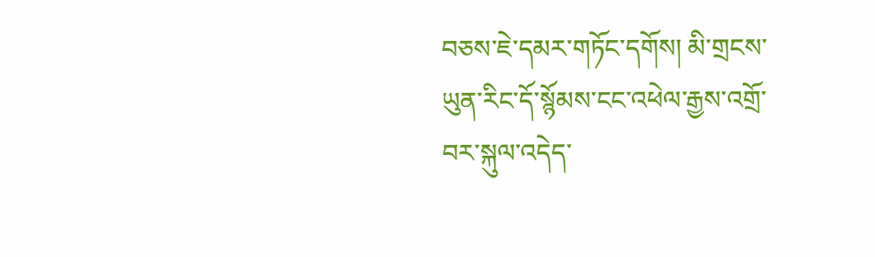བཅས་ཇེ་དམར་གཏོང་དགོས། མི་གྲངས་ཡུན་རིང་དོ་སྙོམས་ངང་འཕེལ་རྒྱས་འགྲོ་བར་སྐུལ་འདེད་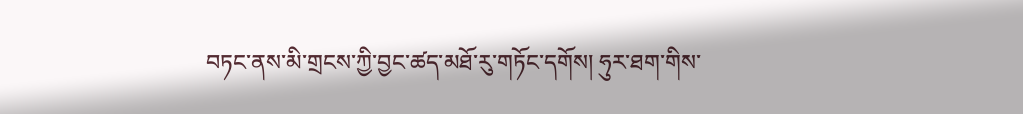བཏང་ནས་མི་གྲངས་ཀྱི་བྱང་ཚད་མཐོ་རུ་གཏོང་དགོས། ཧུར་ཐག་གིས་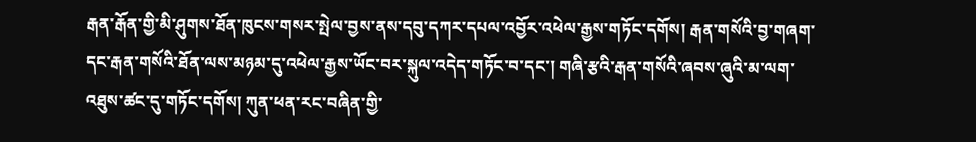རྒན་རྒོན་གྱི་མི་ཤུགས་ཐོན་ཁུངས་གསར་སྤེལ་བྱས་ནས་དབུ་དཀར་དཔལ་འབྱོར་འཕེལ་རྒྱས་གཏོང་དགོས། རྒན་གསོའི་བྱ་གཞག་དང་རྒན་གསོའི་ཐོན་ལས་མཉམ་དུ་འཕེལ་རྒྱས་ཡོང་བར་སྐུལ་འདེད་གཏོང་བ་དང་། གཞི་རྩའི་རྒན་གསོའི་ཞབས་ཞུའི་མ་ལག་འཐུས་ཚང་དུ་གཏོང་དགོས། ཀུན་ཕན་རང་བཞིན་གྱི་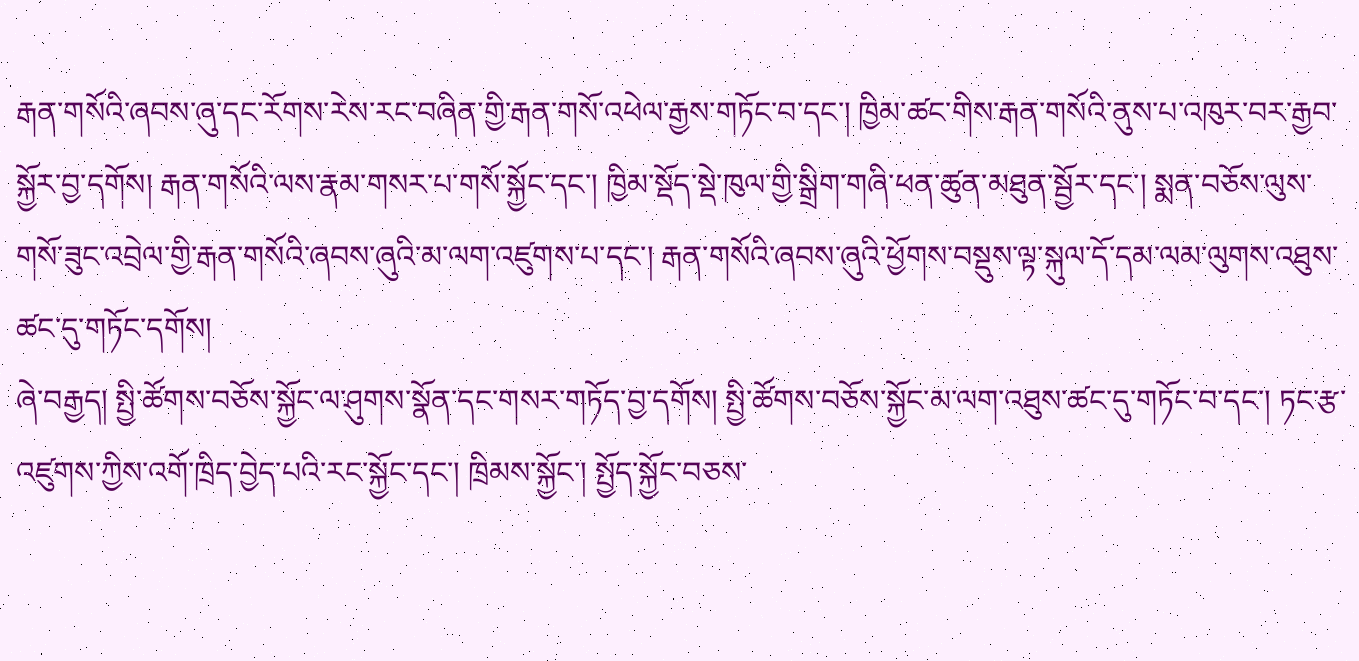རྒན་གསོའི་ཞབས་ཞུ་དང་རོགས་རེས་རང་བཞིན་གྱི་རྒན་གསོ་འཕེལ་རྒྱས་གཏོང་བ་དང་། ཁྱིམ་ཚང་གིས་རྒན་གསོའི་ནུས་པ་འཁུར་བར་རྒྱབ་སྐྱོར་བྱ་དགོས། རྒན་གསོའི་ལས་རྣམ་གསར་པ་གསོ་སྐྱོང་དང་། ཁྱིམ་སྡོད་སྡེ་ཁུལ་གྱི་སྒྲིག་གཞི་ཕན་ཚུན་མཐུན་སྦྱོར་དང་། སྨན་བཅོས་ལུས་གསོ་ཟུང་འབྲེལ་གྱི་རྒན་གསོའི་ཞབས་ཞུའི་མ་ལག་འཛུགས་པ་དང་། རྒན་གསོའི་ཞབས་ཞུའི་ཕྱོགས་བསྡུས་ལྟ་སྐུལ་དོ་དམ་ལམ་ལུགས་འཐུས་ཚང་དུ་གཏོང་དགོས།
ཞེ་བརྒྱད། སྤྱི་ཚོགས་བཅོས་སྐྱོང་ལ་ཤུགས་སྣོན་དང་གསར་གཏོད་བྱ་དགོས། སྤྱི་ཚོགས་བཅོས་སྐྱོང་མ་ལག་འཐུས་ཚང་དུ་གཏོང་བ་དང་། ཏང་རྩ་འཛུགས་ཀྱིས་འགོ་ཁྲིད་བྱེད་པའི་རང་སྐྱོང་དང་། ཁྲིམས་སྐྱོང་། སྤྱོད་སྐྱོང་བཅས་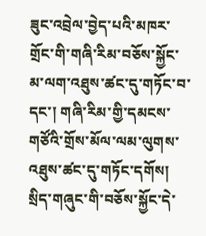ཟུང་འབྲེལ་བྱེད་པའི་མཁར་གྲོང་གི་གཞི་རིམ་བཅོས་སྐྱོང་མ་ལག་འཐུས་ཚང་དུ་གཏོང་བ་དང་། གཞི་རིམ་གྱི་དམངས་གཙོའི་གྲོས་མོལ་ལམ་ལུགས་འཐུས་ཚང་དུ་གཏོང་དགོས། སྲིད་གཞུང་གི་བཅོས་སྐྱོང་དེ་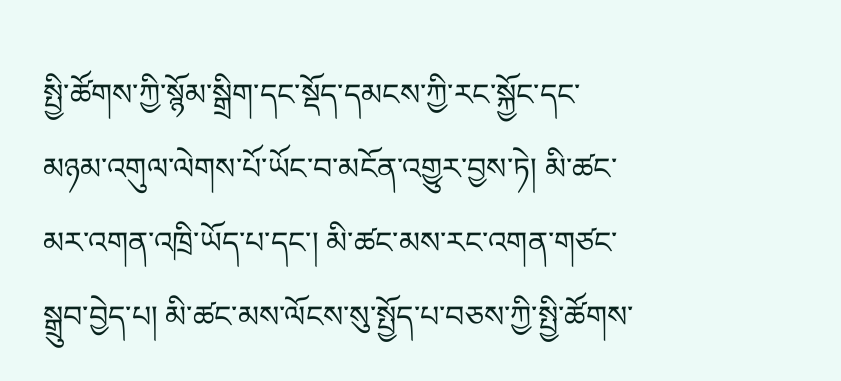སྤྱི་ཚོགས་ཀྱི་སྙོམ་སྒྲིག་དང་སྡོད་དམངས་ཀྱི་རང་སྐྱོང་དང་མཉམ་འགུལ་ལེགས་པོ་ཡོང་བ་མངོན་འགྱུར་བྱས་ཏེ། མི་ཚང་མར་འགན་འཁྲི་ཡོད་པ་དང་། མི་ཚང་མས་རང་འགན་གཙང་སྒྲུབ་བྱེད་པ། མི་ཚང་མས་ལོངས་སུ་སྤྱོད་པ་བཅས་ཀྱི་སྤྱི་ཚོགས་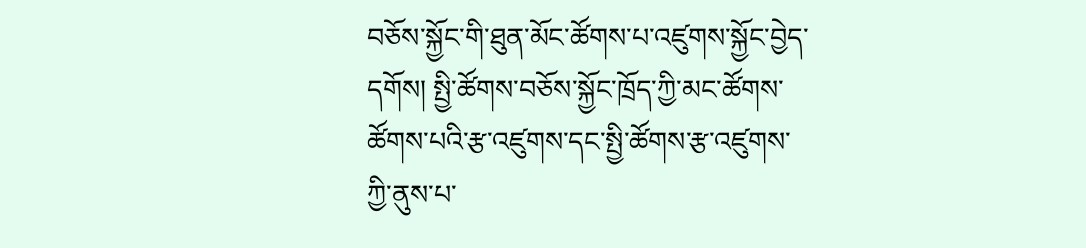བཅོས་སྐྱོང་གི་ཐུན་མོང་ཚོགས་པ་འཛུགས་སྐྱོང་བྱེད་དགོས། སྤྱི་ཚོགས་བཅོས་སྐྱོང་ཁྲོད་ཀྱི་མང་ཚོགས་ཚོགས་པའི་རྩ་འཛུགས་དང་སྤྱི་ཚོགས་རྩ་འཛུགས་ཀྱི་ནུས་པ་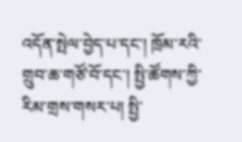འདོན་སྤེལ་བྱེད་པ་དང་། ཁྲོམ་རའི་གྲུབ་ཆ་གཙོ་བོ་དང་། སྤྱི་ཚོགས་ཀྱི་རིམ་གྲས་གསར་པ། སྤྱི་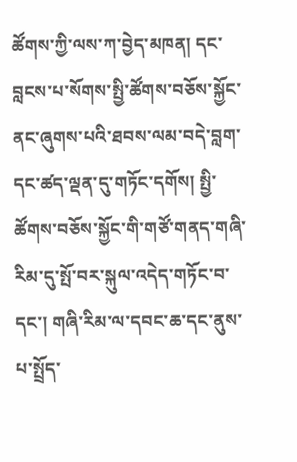ཚོགས་ཀྱི་ལས་ཀ་བྱེད་མཁན། དང་བླངས་པ་སོགས་སྤྱི་ཚོགས་བཅོས་སྐྱོང་ནང་ཞུགས་པའི་ཐབས་ལམ་བདེ་བླག་དང་ཚད་ལྡན་དུ་གཏོང་དགོས། སྤྱི་ཚོགས་བཅོས་སྐྱོང་གི་གཙོ་གནད་གཞི་རིམ་དུ་སྤོ་བར་སྐུལ་འདེད་གཏོང་བ་དང་། གཞི་རིམ་ལ་དབང་ཆ་དང་ནུས་པ་སྤྲོད་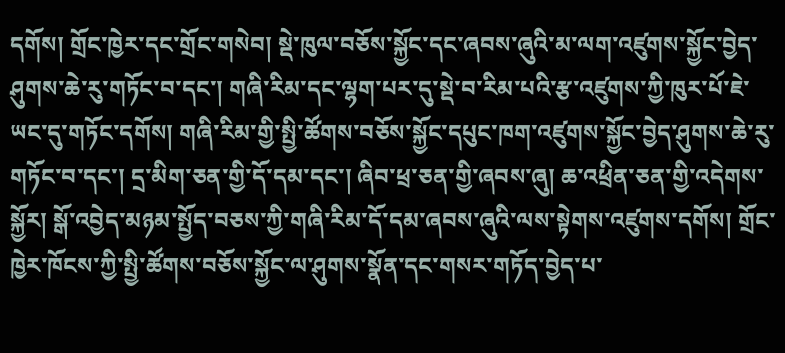དགོས། གྲོང་ཁྱེར་དང་གྲོང་གསེབ། སྡེ་ཁུལ་བཅོས་སྐྱོང་དང་ཞབས་ཞུའི་མ་ལག་འཛུགས་སྐྱོང་བྱེད་ཤུགས་ཆེ་རུ་གཏོང་བ་དང་། གཞི་རིམ་དང་ལྷག་པར་དུ་སྡེ་བ་རིམ་པའི་རྩ་འཛུགས་ཀྱི་ཁུར་པོ་ཇེ་ཡང་དུ་གཏོང་དགོས། གཞི་རིམ་གྱི་སྤྱི་ཚོགས་བཅོས་སྐྱོང་དཔུང་ཁག་འཛུགས་སྐྱོང་བྱེད་ཤུགས་ཆེ་རུ་གཏོང་བ་དང་། དྲ་མིག་ཅན་གྱི་དོ་དམ་དང་། ཞིབ་ཕྲ་ཅན་གྱི་ཞབས་ཞུ། ཆ་འཕྲིན་ཅན་གྱི་འདེགས་སྐྱོར། སྒོ་འབྱེད་མཉམ་སྤྱོད་བཅས་ཀྱི་གཞི་རིམ་དོ་དམ་ཞབས་ཞུའི་ལས་སྟེགས་འཛུགས་དགོས། གྲོང་ཁྱེར་ཁོངས་ཀྱི་སྤྱི་ཚོགས་བཅོས་སྐྱོང་ལ་ཤུགས་སྣོན་དང་གསར་གཏོད་བྱེད་པ་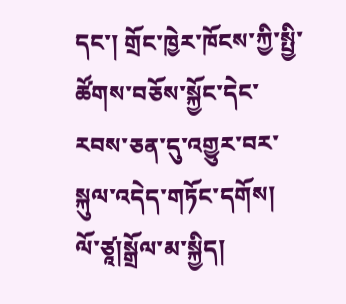དང་། གྲོང་ཁྱེར་ཁོངས་ཀྱི་སྤྱི་ཚོགས་བཅོས་སྐྱོང་དེང་རབས་ཅན་དུ་འགྱུར་བར་སྐུལ་འདེད་གཏོང་དགོས།
ལོ་ཙཱ།སྒྲོལ་མ་སྐྱིད།